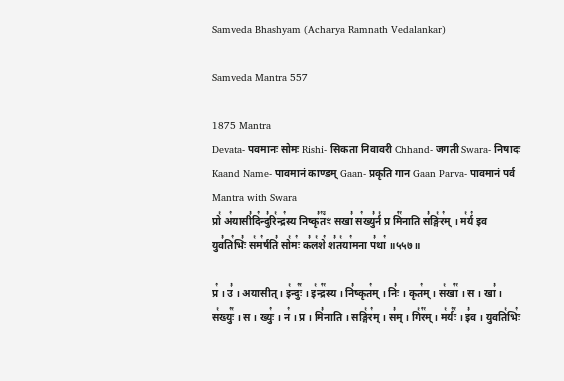Samveda Bhashyam (Acharya Ramnath Vedalankar)

Samveda Mantra 557

1875 Mantra
Devata- पवमानः सोमः Rishi- सिकता निवावरी Chhand- जगती Swara- निषादः Kaand Name- पावमानं काण्डम् Gaan- प्रकृति गान Gaan Parva- पावमानं पर्व
Mantra with Swara
प्रो꣡ अ꣢यासी꣣दि꣢न्दु꣣रि꣡न्द्र꣢स्य निष्कृ꣣त꣢꣫ꣳ सखा꣣ स꣢ख्यु꣣र्न꣡ प्र मि꣢꣯नाति स꣣ङ्गि꣡र꣢म् । म꣡र्य꣢ इव युव꣣ति꣢भिः꣣ स꣡म꣢र्षति꣣ सो꣡मः꣢ क꣣ल꣡शे꣢ श꣣त꣡या꣢मना प꣣था꣢ ॥५५७॥

प्र꣢ । उ꣣ । अयासीत् । इ꣡न्दुः꣢꣯ । इ꣡न्द्र꣢꣯स्य । नि꣣ष्कृत꣢म् । निः꣣ । कृत꣢म् । स꣡खा꣢꣯ । स । खा꣣ । स꣡ख्युः꣢꣯ । स । ख्युः꣢ । न꣢ । प्र । मि꣣नाति । सङ्गि꣡र꣢म् । स꣣म् । गि꣡र꣢꣯म् । म꣡र्यः꣢꣯ । इ꣣व । युवति꣡भिः꣢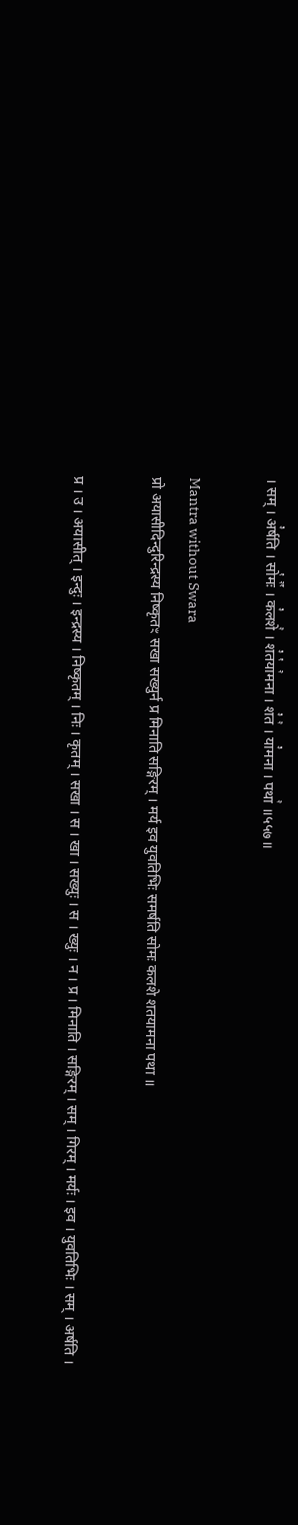। सम् । अ꣣र्षति । सो꣡मः꣢꣯ । क꣣लशे꣢ । श꣣त꣡या꣢मना । श꣣त꣢ । या꣣मना । पथा꣢ ॥५५७॥

Mantra without Swara
प्रो अयासीदिन्दुरिन्द्रस्य निष्कृतꣳ सखा सख्युर्न प्र मिनाति सङ्गिरम् । मर्य इव युवतिभिः समर्षति सोमः कलशे शतयामना पथा ॥

प्र । उ । अयासीत् । इन्दुः । इन्द्रस्य । निष्कृतम् । निः । कृतम् । सखा । स । खा । सख्युः । स । ख्युः । न । प्र । मिनाति । सङ्गिरम् । सम् । गिरम् । मर्यः । इव । युवतिभिः । सम् । अर्षति ।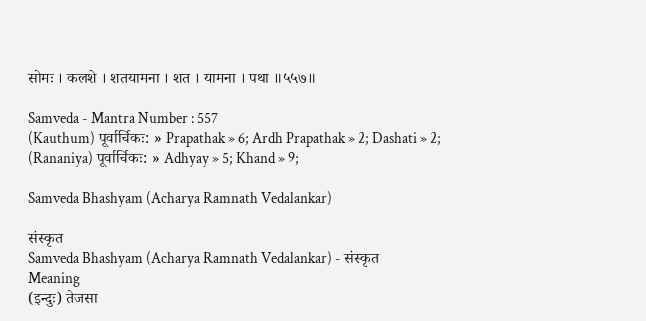सोमः । कलशे । शतयामना । शत । यामना । पथा ॥५५७॥

Samveda - Mantra Number : 557
(Kauthum) पूर्वार्चिकः: » Prapathak » 6; Ardh Prapathak » 2; Dashati » 2;
(Rananiya) पूर्वार्चिकः: » Adhyay » 5; Khand » 9;

Samveda Bhashyam (Acharya Ramnath Vedalankar)

संस्कृत
Samveda Bhashyam (Acharya Ramnath Vedalankar) - संस्कृत
Meaning
(इन्दुः) तेजसा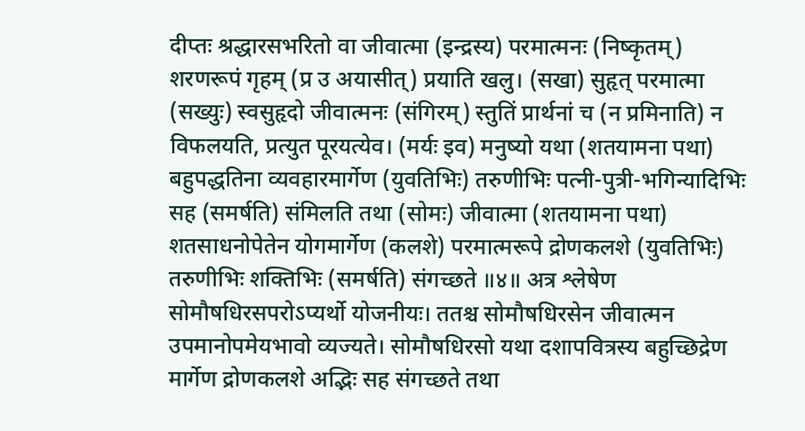दीप्तः श्रद्धारसभरितो वा जीवात्मा (इन्द्रस्य) परमात्मनः (निष्कृतम्) शरणरूपं गृहम् (प्र उ अयासीत्) प्रयाति खलु। (सखा) सुहृत् परमात्मा (सख्युः) स्वसुहृदो जीवात्मनः (संगिरम्) स्तुतिं प्रार्थनां च (न प्रमिनाति) न विफलयति, प्रत्युत पूरयत्येव। (मर्यः इव) मनुष्यो यथा (शतयामना पथा) बहुपद्धतिना व्यवहारमार्गेण (युवतिभिः) तरुणीभिः पत्नी-पुत्री-भगिन्यादिभिः सह (समर्षति) संमिलति तथा (सोमः) जीवात्मा (शतयामना पथा) शतसाधनोपेतेन योगमार्गेण (कलशे) परमात्मरूपे द्रोणकलशे (युवतिभिः) तरुणीभिः शक्तिभिः (समर्षति) संगच्छते ॥४॥ अत्र श्लेषेण सोमौषधिरसपरोऽप्यर्थो योजनीयः। ततश्च सोमौषधिरसेन जीवात्मन उपमानोपमेयभावो व्यज्यते। सोमौषधिरसो यथा दशापवित्रस्य बहुच्छिद्रेण मार्गेण द्रोणकलशे अद्भिः सह संगच्छते तथा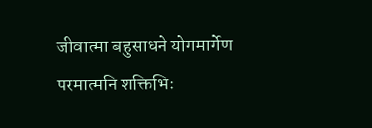जीवात्मा बहुसाधने योगमार्गेण परमात्मनि शक्तिभिः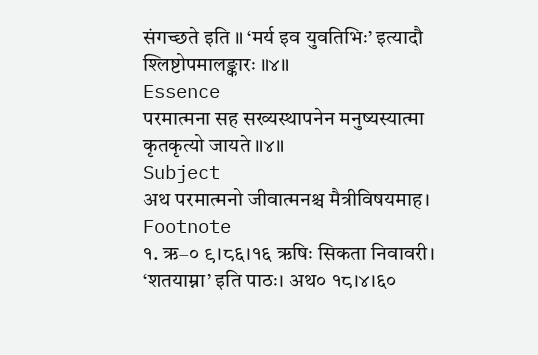संगच्छते इति ॥ ‘मर्य इव युवतिभिः’ इत्यादौ श्लिष्टोपमालङ्कारः ॥४॥
Essence
परमात्मना सह सख्यस्थापनेन मनुष्यस्यात्मा कृतकृत्यो जायते ॥४॥
Subject
अथ परमात्मनो जीवात्मनश्च मैत्रीविषयमाह।
Footnote
१. ऋ–० ९।८६।१६ ऋषिः सिकता निवावरी। ‘शतयाम्ना’ इति पाठः। अथ० १८।४।६०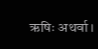ऋषिः अथर्वा।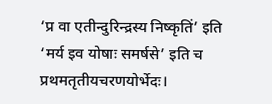‘प्र वा एतीन्दुरिन्द्रस्य निष्कृतिं’ इति ‘मर्य इव योषाः समर्षसे’ इति च प्रथमतृतीयचरणयोर्भेदः।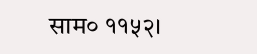साम० ११५२।